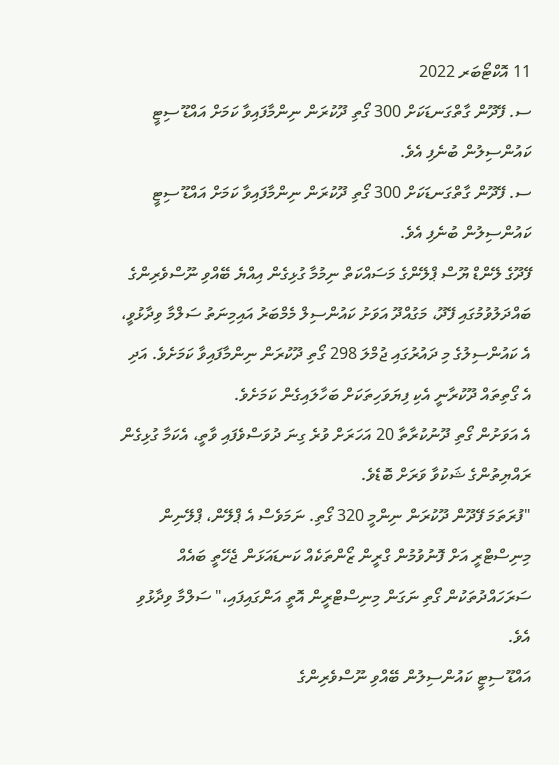11 އޮކްޓޯބަރ 2022
ސ. ފޭދޫން ގާތްގަނޑަކަށް 300 ގޯތި ދޫކުރަން ނިންމާފައިވާ ކަމަށް އައްޑޫ ސިޓީ ކައުންސިލުން ބުނެފި އެވެ.
ސ. ފޭދޫން ގާތްގަނޑަކަށް 300 ގޯތި ދޫކުރަން ނިންމާފައިވާ ކަމަށް އައްޑޫ ސިޓީ ކައުންސިލުން ބުނެފި އެވެ.
ފޭދޫގެ ލޭންޑް ޔޫސް ޕްލޭންގެ މަސައްކަތް ނިމުމާ ގުޅިގެން އިއްޔެ ބޭއްވި ނޫސްވެރިންގެ ބައްދަލުވުމުގައި ފޭދޫ، މަގުއްދޫ އަވަށު ކައުންސިލް މެމްބަރު އައިމިނަތު ސަލްމާ ވިދާޅުވީ، އެ ކައުންސިލުގެ މި ދައުރުގައި ޖުމްލަ 298 ގޯތި ދޫކުރަން ނިންމާފައިވާ ކަމަށެވެ. އަދި އެ ގޯތިތައް ދޫކުރާނީ އެކި ފިޔަވަހިތަކަށް ބަހާލައިގެން ކަމަށެވެ.
އެ އަވަށުން ގޯތި ދޫނުކުރާތާ 20 އަހަރަށް ވުރެ ގިނަ ދުވަސްވެފައި ވާތީ، އެކަމާ ގުޅިގެން ރައްޔިތުންގެ ޝަކުވާ ވަރަށް ބޮޑެވެ.
"ފުރަތަމަ ފޭދޫން ދޫކުރަން ނިންމީ 320 ގޯތި. ނަމަވެސް އެ ޕްލޭން، ޕްލޭނިން މިނިސްޓްރީ އަށް ފޮނުވުމުން ގްރީން ޒޯންތަކެއް ކަނޑައަޅަން ޖެހޭތީ ބައެއް ސަރަހައްދުތަކުން ގޯތި ނަގަން މިނިސްޓްރީން އޮތީ އަންގައިފައި،" ސަލްމާ ވިދާޅުވި އެވެ.
އައްޑޫ ސިޓީ ކައުންސިލުން ބޭއްވި ނޫސްވެރިންގެ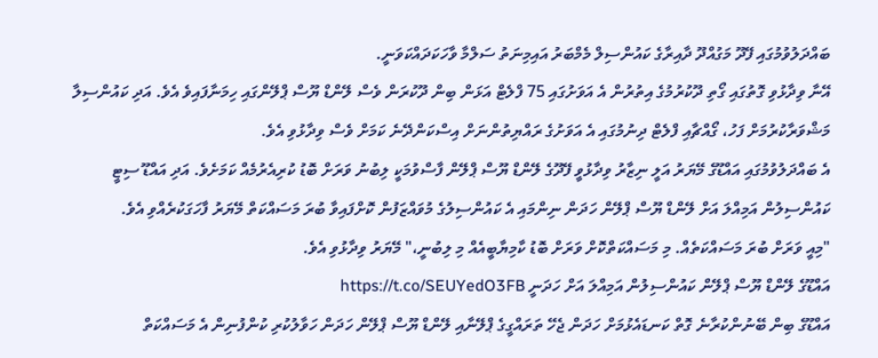ބައްދަލުވުމުގައި ފޭދޫ މަގުއްދޫ ދާއިރާގެ ކައުންސިލް މެމްބަރު އައިމިނަތު ސަލްމާ ވާހަކަދައްކަވަނީ.
އޭނާ ވިދާޅުވި ގޮތުގައި ގޯތި ދޫކުރުމުގެ އިތުރުން އެ އަވަށުގައި 75 ފްލެޓް އަޅަން ބިން ދޫކުރަން ވެސް ލޭންޑް ޔޫސް ޕްލޭންގައި ހިމަނާފައިވެ އެވެ. އަދި ކައުންސިލާ މަޝްވަރާކުރުމަށް ފަހު، ގޯއްޗާއި ފްލެޓް ދިނުމުގައި އެ އަވަށުގެ ރައްޔިތުންނަށް އިސްކަންދޭނެ ކަމަށް ވެސް ވިދާޅުވި އެވެ.
އެ ބައްދަލުވުމުގައި އައްޑޫގެ މޭޔަރު އަލީ ނިޒާރު ވިދާޅުވީ ފޭދޫގެ ލޭންޑް ޔޫސް ޕްލޭން ފާސްވުމަކީ ލިބުނު ވަރަށް ބޮޑު ކުރިއެރުމެއް ކަމަށެވެ. އަދި އައްޑޫ ސިޓީ ކައުންސިލުން އަމިއްލަ އަށް ލޭންޑް ޔޫސް ޕްލޭން ހަދަން ނިންމައި އެ ކައުންސިލުގެ މުވައްޒަފުން ކޮށްފައިވާ ބުރަ މަސައްކަތް މޭޔަރު ފާހަގަކުރެއްވި އެވެ.
"މިއީ ވަރަށް ބުރަ މަސައްކަތެއް. މި މަސައްކަތްކޮށް ވަރަށް ބޮޑު ކާމިޔާބީއެއް މި ލިބުނީ،" މޭޔަރު ވިދާޅުވި އެވެ.
އައްޑޫގެ ލޭންޑް ޔޫސް ޕްލޭން ކައުންސިލުން އަމިއްލަ އަށް ހަދަނީ https://t.co/SEUYedO3FB
އައްޑޫގެ ބިން ބޭނުންކުރާނެ ގޮތް ކަނޑައެޅުމަށް ހަދަން ޖެހޭ ތަރައްގީގެ ޕްލޭނާއި ލޭންޑް ޔޫސް ޕްލޭން ހަދަން ހަވާލުކުރި ކުންފުނިން އެ މަސައްކަތް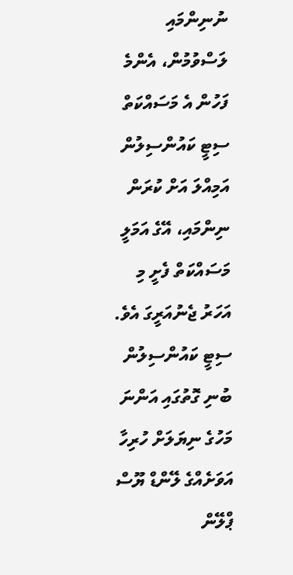ނުނިންމައި ލަސްވުމުން، އެންމެ ފަހުން އެ މަސައްކަތް ސިޓީ ކައުންސިލުން އަމިއްލަ އަށް ކުރަން ނިންމައި، އޭގެ އަމަލީ މަސައްކަތް ފެށީ މި އަހަރު ޖެނުއަރީގަ އެވެ.
ސިޓީ ކައުންސިލުން ބުނި ގޮތުގައި އަންނަ މަހުގެ ނިޔަލަށް ހުރިހާ އަވަށެއްގެ ލޭންޑް ޔޫސް ޕްލޭން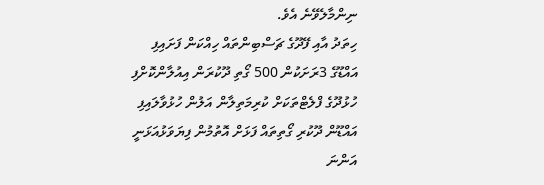ނިންމާލެވޭނެ އެވެ.
ހިތަދު އާއި ފޭދޫގެ ޗަސްބިންތައް ހިއްކަން ފަށައިފި
އައްޑޫގެ 3ރަށަކުން 500 ގޯތި ދޫކުރަން އިއުލާންކޮށްފި
ހުޅުދޫގެ ފްލެޓްތަކަށް ކުރިމަތިލާން އަލުން ހުޅުވާލައިފި
އައްޑޫން ދޫކުރި ގޯތިތައް ފަޅަށް އޮތުމުން ފިޔަވަޅުއަޅަނީ
އަންނަ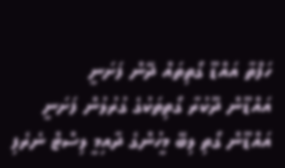ހަފްތާ އައްޑޫ ގޯތިތައް ދޭން ފަށަނީ
އައްޑޫން ދޫކުރާ ގޯތިތަކުގެ ގުރުލުން ފަށަނީ
އައްޑޫން ގޯތި ލިބޭ މީހުންގެ ދާއިމީ ލިސްޓް ނެރެފި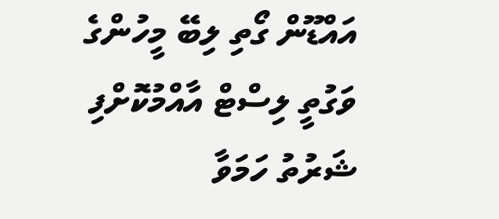އައްޑޫން ގޯތި ލިބޭ މީހުންގެ ވަގުތީ ލިސްޓް އާއްމުކޮށްފި
ޝަރުތު ހަމަވާ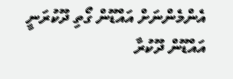އެންމެންނަށް އައްޑޫން ގޯތި ދޫކުރަނީ
އައްޑޫން ދޫކުރާ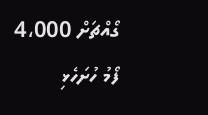ގޯއްޗަށް 4،000 ފޯމު ހުށަހެޅި